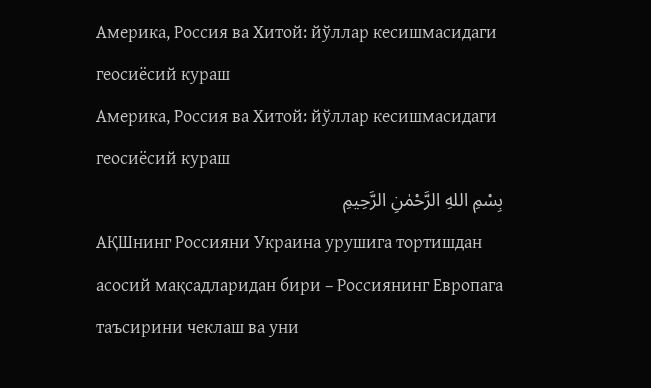Америка, Россия ва Хитой: йўллар кесишмасидаги геосиёсий кураш
Америка, Россия ва Хитой: йўллар кесишмасидаги геосиёсий кураш
بِسْمِ اللهِ الرَّحْمٰنِ الرَّحِيمِ
АҚШнинг Россияни Украина урушига тортишдан асосий мақсадларидан бири – Россиянинг Европага таъсирини чеклаш ва уни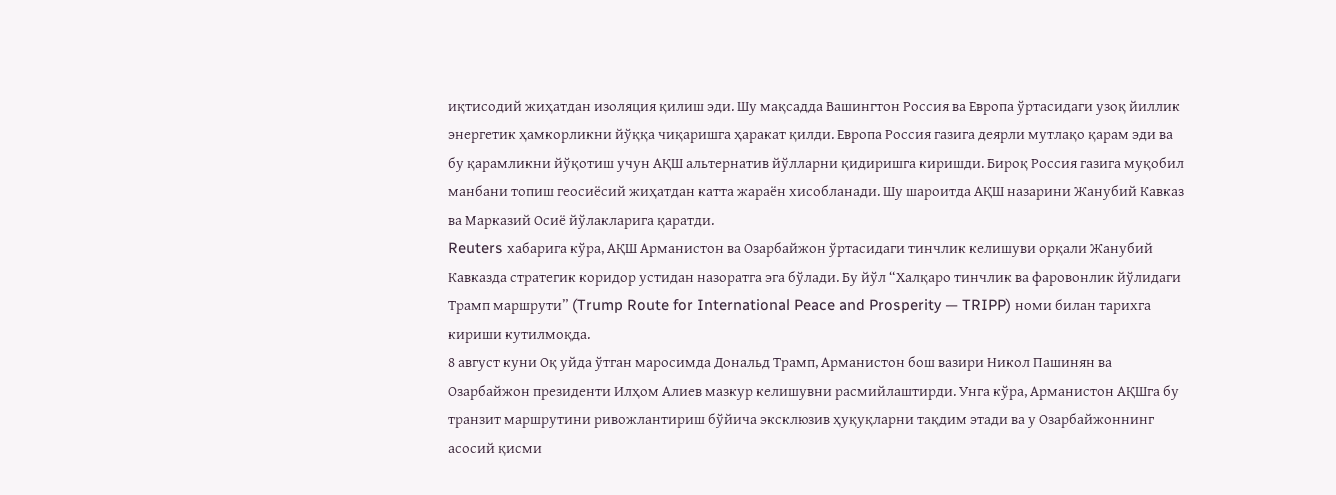иқтисодий жиҳатдан изоляция қилиш эди. Шу мақсадда Вашингтон Россия ва Европа ўртасидаги узоқ йиллик энергетик ҳамкорликни йўққа чиқаришга ҳаракат қилди. Европа Россия газига деярли мутлақо қарам эди ва бу қарамликни йўқотиш учун АҚШ альтернатив йўлларни қидиришга киришди. Бироқ Россия газига муқобил манбани топиш геосиёсий жиҳатдан катта жараён хисобланади. Шу шароитда АҚШ назарини Жанубий Кавказ ва Марказий Осиё йўлакларига қаратди.
Reuters хабарига кўра, АҚШ Арманистон ва Озарбайжон ўртасидаги тинчлик келишуви орқали Жанубий Кавказда стратегик коридор устидан назоратга эга бўлади. Бу йўл “Халқаро тинчлик ва фаровонлик йўлидаги Трамп маршрути” (Trump Route for International Peace and Prosperity — TRIPP) номи билан тарихга кириши кутилмоқда.
8 август куни Оқ уйда ўтган маросимда Дональд Трамп, Арманистон бош вазири Никол Пашинян ва Озарбайжон президенти Илҳом Алиев мазкур келишувни расмийлаштирди. Унга кўра, Арманистон АҚШга бу транзит маршрутини ривожлантириш бўйича эксклюзив ҳуқуқларни тақдим этади ва у Озарбайжоннинг асосий қисми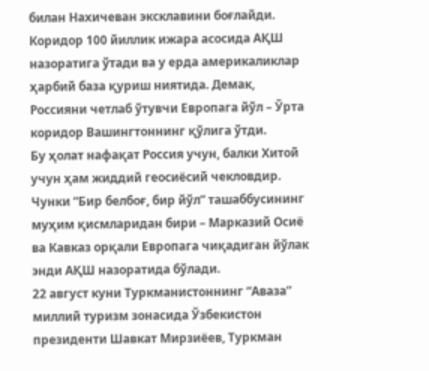билан Нахичеван эксклавини боғлайди. Коридор 100 йиллик ижара асосида АҚШ назоратига ўтади ва у ерда америкаликлар ҳарбий база қуриш ниятида. Демак, Россияни четлаб ўтувчи Европага йўл – Ўрта коридор Вашингтоннинг қўлига ўтди.
Бу ҳолат нафақат Россия учун, балки Хитой учун ҳам жиддий геосиёсий чекловдир. Чунки “Бир белбоғ, бир йўл” ташаббусининг муҳим қисмларидан бири – Марказий Осиё ва Кавказ орқали Европага чиқадиган йўлак энди АҚШ назоратида бўлади.
22 август куни Туркманистоннинг “Аваза” миллий туризм зонасида Ўзбекистон президенти Шавкат Мирзиёев, Туркман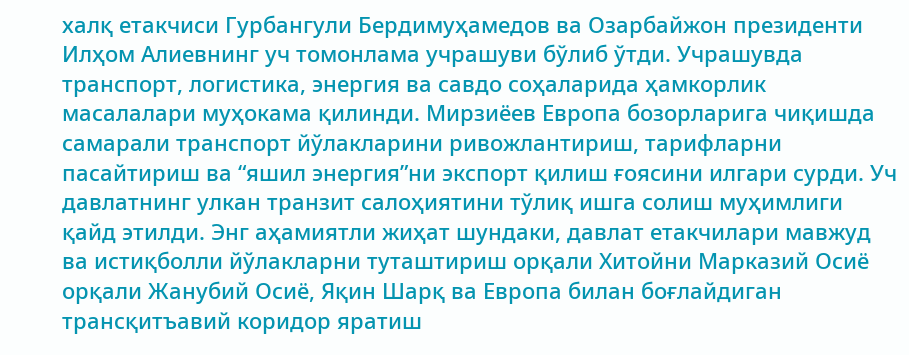халқ етакчиси Гурбангули Бердимуҳамедов ва Озарбайжон президенти Илҳом Алиевнинг уч томонлама учрашуви бўлиб ўтди. Учрашувда транспорт, логистика, энергия ва савдо соҳаларида ҳамкорлик масалалари муҳокама қилинди. Мирзиёев Европа бозорларига чиқишда самарали транспорт йўлакларини ривожлантириш, тарифларни пасайтириш ва “яшил энергия”ни экспорт қилиш ғоясини илгари сурди. Уч давлатнинг улкан транзит салоҳиятини тўлиқ ишга солиш муҳимлиги қайд этилди. Энг аҳамиятли жиҳат шундаки, давлат етакчилари мавжуд ва истиқболли йўлакларни туташтириш орқали Хитойни Марказий Осиё орқали Жанубий Осиё, Яқин Шарқ ва Европа билан боғлайдиган трансқитъавий коридор яратиш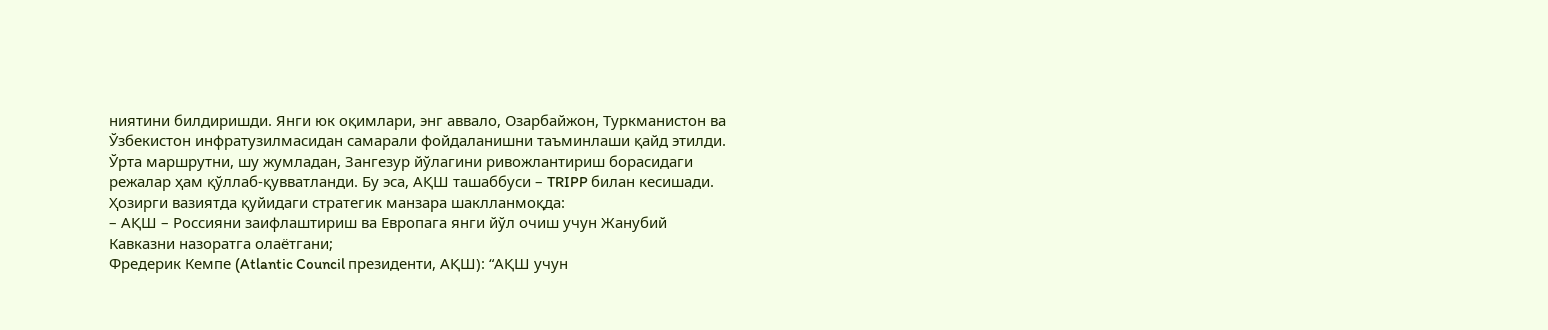ниятини билдиришди. Янги юк оқимлари, энг аввало, Озарбайжон, Туркманистон ва Ўзбекистон инфратузилмасидан самарали фойдаланишни таъминлаши қайд этилди.
Ўрта маршрутни, шу жумладан, Зангезур йўлагини ривожлантириш борасидаги режалар ҳам қўллаб-қувватланди. Бу эса, АҚШ ташаббуси – TRIPP билан кесишади.
Ҳозирги вазиятда қуйидаги стратегик манзара шаклланмоқда:
– АҚШ – Россияни заифлаштириш ва Европага янги йўл очиш учун Жанубий Кавказни назоратга олаётгани;
Фредерик Кемпе (Atlantic Council президенти, АҚШ): “АҚШ учун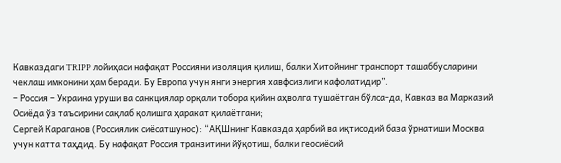Кавказдаги TRIPP лойиҳаси нафақат Россияни изоляция қилиш, балки Хитойнинг транспорт ташаббусларини чеклаш имконини ҳам беради. Бу Европа учун янги энергия хавфсизлиги кафолатидир”.
– Россия – Украина уруши ва санкциялар орқали тобора қийин аҳволга тушаётган бўлса-да, Кавказ ва Марказий Осиёда ўз таъсирини сақлаб қолишга ҳаракат қилаётгани;
Сергей Караганов (Россиялик сиёсатшунос): “АҚШнинг Кавказда ҳарбий ва иқтисодий база ўрнатиши Москва учун катта таҳдид. Бу нафақат Россия транзитини йўқотиш, балки геосиёсий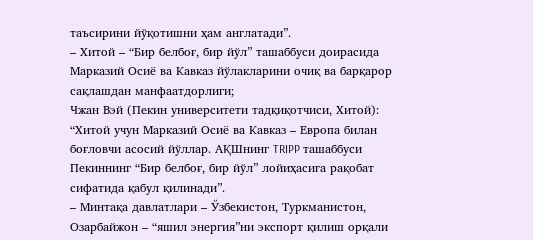таъсирини йўқотишни ҳам англатади”.
– Хитой – “Бир белбоғ, бир йўл” ташаббуси доирасида Марказий Осиё ва Кавказ йўлакларини очиқ ва барқарор сақлашдан манфаатдорлиги;
Чжан Вэй (Пекин университети тадқиқотчиси, Хитой): “Хитой учун Марказий Осиё ва Кавказ – Европа билан боғловчи асосий йўллар. АҚШнинг TRIPP ташаббуси Пекиннинг “Бир белбоғ, бир йўл” лойиҳасига рақобат сифатида қабул қилинади”.
– Минтақа давлатлари – Ўзбекистон, Туркманистон, Озарбайжон – “яшил энергия”ни экспорт қилиш орқали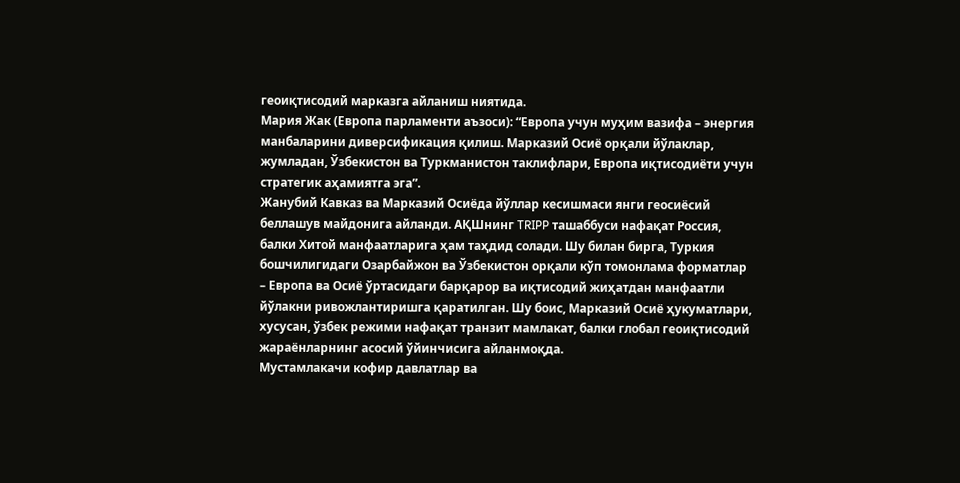геоиқтисодий марказга айланиш ниятида.
Мария Жак (Европа парламенти аъзоси): “Европа учун муҳим вазифа – энергия манбаларини диверсификация қилиш. Марказий Осиё орқали йўлаклар, жумладан, Ўзбекистон ва Туркманистон таклифлари, Европа иқтисодиёти учун стратегик аҳамиятга эга”.
Жанубий Кавказ ва Марказий Осиёда йўллар кесишмаси янги геосиёсий беллашув майдонига айланди. АҚШнинг TRIPP ташаббуси нафақат Россия, балки Хитой манфаатларига ҳам таҳдид солади. Шу билан бирга, Туркия бошчилигидаги Озарбайжон ва Ўзбекистон орқали кўп томонлама форматлар – Европа ва Осиё ўртасидаги барқарор ва иқтисодий жиҳатдан манфаатли йўлакни ривожлантиришга қаратилган. Шу боис, Марказий Осиё ҳукуматлари, хусусан, ўзбек режими нафақат транзит мамлакат, балки глобал геоиқтисодий жараёнларнинг асосий ўйинчисига айланмоқда.
Мустамлакачи кофир давлатлар ва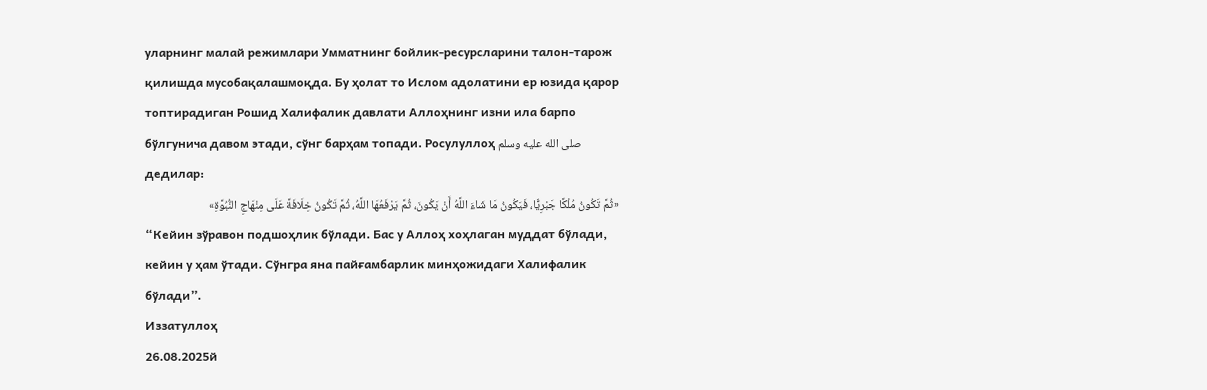уларнинг малай режимлари Умматнинг бойлик-ресурсларини талон-тарож қилишда мусобақалашмоқда. Бу ҳолат то Ислом адолатини ер юзида қарор топтирадиган Рошид Халифалик давлати Аллоҳнинг изни ила барпо бўлгунича давом этади, сўнг барҳам топади. Росулуллоҳ صلى الله عليه وسلم дедилар:
«ثُمَّ تَكُونُ مُلْكًا جَبْرِيًّا، فَيَكُونُ مَا شَاءَ اللَّهُ أَنْ يَكُونَ، ثُمَّ يَرْفَعُهَا اللَّهُ، ثُمَّ تَكُونُ خِلَافَةً عَلَى مِنْهَاجِ النُّبُوَّةِ»
“Кейин зўравон подшоҳлик бўлади. Бас у Аллоҳ хоҳлаган муддат бўлади, кейин у ҳам ўтади. Сўнгра яна пайғамбарлик минҳожидаги Халифалик бўлади”.
Иззатуллоҳ
26.08.2025й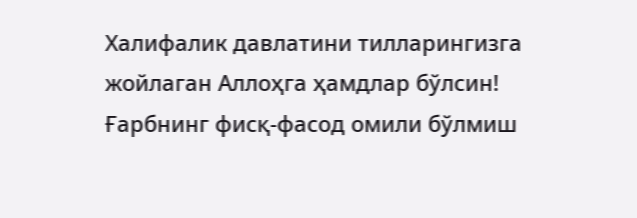Халифалик давлатини тилларингизга жойлаган Аллоҳга ҳамдлар бўлсин!
Ғарбнинг фисқ-фасод омили бўлмиш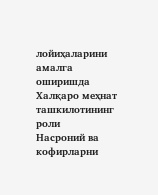лойиҳаларини амалга оширишда Халқаро меҳнат ташкилотининг роли
Насроний ва кофирларни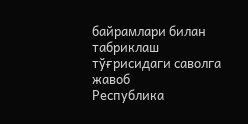байрамлари билан табриклаш тўғрисидаги саволга жавоб
Республика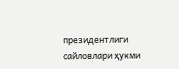президентлиги сайловлари ҳукми